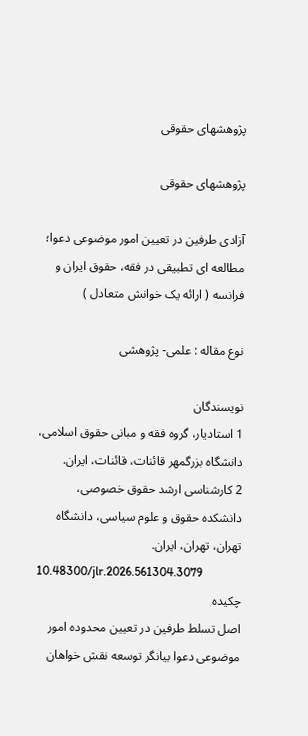پژوهشهای حقوقی

پژوهشهای حقوقی

آزادی طرفین در تعیین امور موضوعی دعوا؛ مطالعه ای تطبیقی در فقه، حقوق ایران و فرانسه ( ارائه یک خوانش متعادل )

نوع مقاله : علمی- پژوهشی

نویسندگان
1 استادیار، گروه فقه و مبانی حقوق اسلامی، دانشگاه بزرگمهر قائنات، قائنات، ایران.
2 کارشناسی ارشد حقوق خصوصی، دانشکده حقوق و علوم سیاسی، دانشگاه تهران، تهران، ایران.
10.48300/jlr.2026.561304.3079
چکیده
اصل تسلط طرفین در تعیین محدوده امور موضوعی دعوا بیانگر توسعه نقش خواهان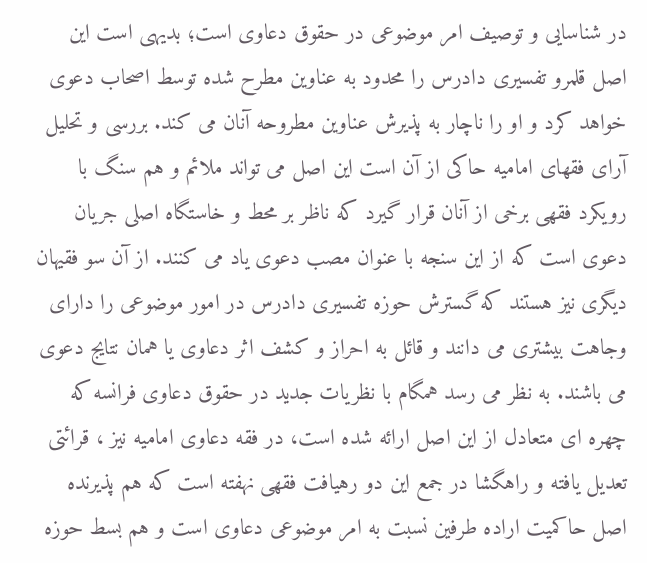در شناسایی و توصیف امر موضوعی در حقوق دعاوی است؛ بدیهی است این اصل قلمرو تفسیری دادرس را محدود به عناوین مطرح شده توسط اصحاب دعوی خواهد کرد و او را ناچار به پذیرش عناوین مطروحه آنان می کند. بررسی و تحلیل آرای فقهای امامیه حاکی از آن است این اصل می تواند ملائم و هم سنگ با رویکرد فقهی برخی از آنان قرار گیرد که ناظر بر محط و خاستگاه اصلی جریان دعوی است که از این سنجه با عنوان مصب دعوی یاد می کنند. از آن سو فقیهان دیگری نیز هستند که گسترش حوزه تفسیری دادرس در امور موضوعی را دارای وجاهت بیشتری می دانند و قائل به احراز و کشف اثر دعاوی یا همان نتایج دعوی می باشند. به نظر می رسد همگام با نظریات جدید در حقوق دعاوی فرانسه که چهره ای متعادل از این اصل ارائه شده است، در فقه دعاوی امامیه نیز ، قرائتی تعدیل یافته و راهگشا در جمع این دو رهیافت فقهی نهفته است که هم پذیرنده اصل حاکمیت اراده طرفین نسبت به امر موضوعی دعاوی است و هم بسط حوزه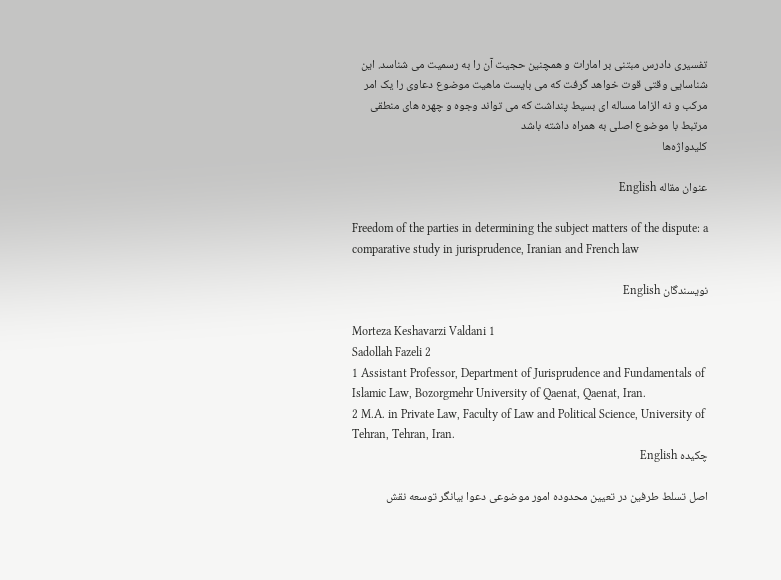تفسیری دادرس مبتنی بر امارات و همچنین حجیت آن را به رسمیت می شناسد. این شناسایی وقتی قوت خواهد گرفت که می بایست ماهیت موضوع دعاوی را یک امر مرکب و نه الزاما مساله ای بسیط پنداشت که می تواند وجوه و چهره های منطقی مرتبط با موضوع اصلی به همراه داشته باشد
کلیدواژه‌ها

عنوان مقاله English

Freedom of the parties in determining the subject matters of the dispute: a comparative study in jurisprudence, Iranian and French law

نویسندگان English

Morteza Keshavarzi Valdani 1
Sadollah Fazeli 2
1 Assistant Professor, Department of Jurisprudence and Fundamentals of Islamic Law, Bozorgmehr University of Qaenat, Qaenat, Iran.
2 M.A. in Private Law, Faculty of Law and Political Science, University of Tehran, Tehran, Iran.
چکیده English

اصل تسلط طرفین در تعیین محدوده امور موضوعی دعوا بیانگر توسعه نقش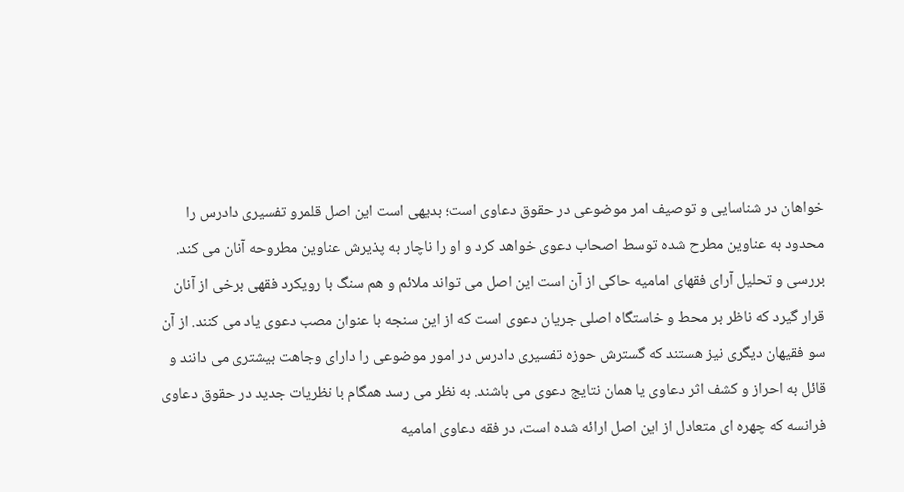خواهان در شناسایی و توصیف امر موضوعی در حقوق دعاوی است؛ بدیهی است این اصل قلمرو تفسیری دادرس را محدود به عناوین مطرح شده توسط اصحاب دعوی خواهد کرد و او را ناچار به پذیرش عناوین مطروحه آنان می کند. بررسی و تحلیل آرای فقهای امامیه حاکی از آن است این اصل می تواند ملائم و هم سنگ با رویکرد فقهی برخی از آنان قرار گیرد که ناظر بر محط و خاستگاه اصلی جریان دعوی است که از این سنجه با عنوان مصب دعوی یاد می کنند. از آن سو فقیهان دیگری نیز هستند که گسترش حوزه تفسیری دادرس در امور موضوعی را دارای وجاهت بیشتری می دانند و قائل به احراز و کشف اثر دعاوی یا همان نتایج دعوی می باشند. به نظر می رسد همگام با نظریات جدید در حقوق دعاوی فرانسه که چهره ای متعادل از این اصل ارائه شده است، در فقه دعاوی امامیه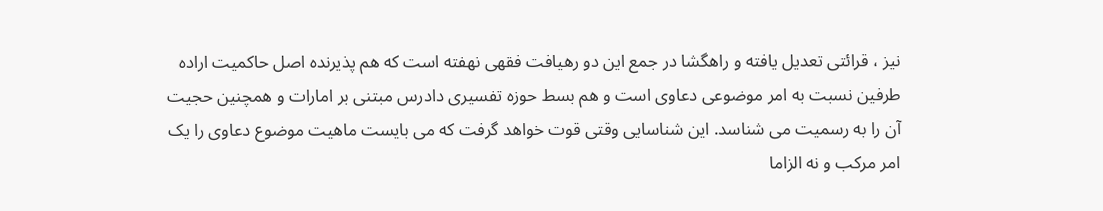نیز ، قرائتی تعدیل یافته و راهگشا در جمع این دو رهیافت فقهی نهفته است که هم پذیرنده اصل حاکمیت اراده طرفین نسبت به امر موضوعی دعاوی است و هم بسط حوزه تفسیری دادرس مبتنی بر امارات و همچنین حجیت آن را به رسمیت می شناسد. این شناسایی وقتی قوت خواهد گرفت که می بایست ماهیت موضوع دعاوی را یک امر مرکب و نه الزاما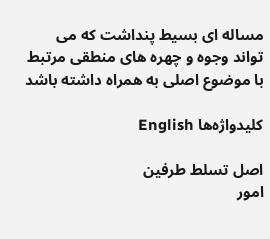مساله ای بسیط پنداشت که می تواند وجوه و چهره های منطقی مرتبط با موضوع اصلی به همراه داشته باشد

کلیدواژه‌ها English

اصل تسلط طرفین
امور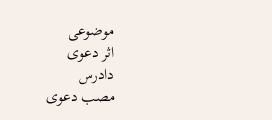موضوعی
اثر دعوی
دادرس
مصب دعوی